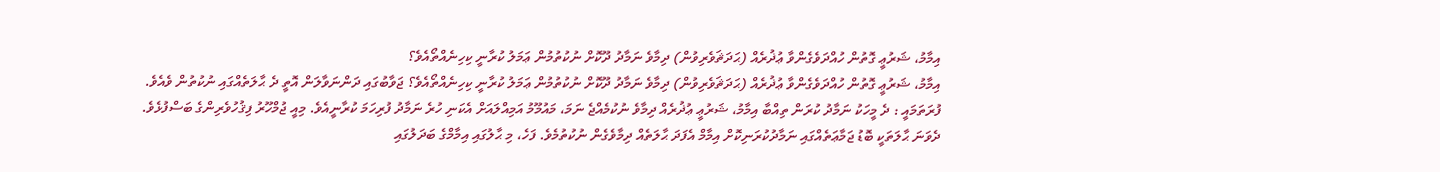އިމާމު، ޝަރުޢީ ގޮތުން ހުއްދަވެގެންވާ ޢުޛުރެއް (ޙަދަޘަވެރިވުން) ދިމާވެ ނަމާދު ދޫކޮށް ނުކުތުމުން ޢަމަލު ކުރާނީ ކިހިނެއްތޯއެވެ؟
އިމާމު، ޝަރުޢީ ގޮތުން ހުއްދަވެގެންވާ ޢުޛުރެއް (ޙަދަޘަވެރިވުން) ދިމާވެ ނަމާދު ދޫކޮށް ނުކުތުމުން ޢަމަލު ކުރާނީ ކިހިނެއްތޯއެވެ؟ ޖަވާބުގައި ދަންނަވާލަން އޮތީ ދެ ޙާލަތެއްގައި ނުކުތުން ވެއެވެ.
ފުރަތަމައީ : ދެ މީހަކު ނަމާދު ކުރަން ތިއްބާ އިމާމު، ޝަރުޢީ ޢުޛުރެއް ދިމާވެ ނުކުމެއްޖެ ނަމަ، މައުމޫމު އަމިއްލައަށް އެކަނި ހުރެ ނަމާދު ފުރިހަމަ ކުރާނީއެވެ. މިއީ ޖުމްހޫރު ފިޤުހުވެރިންގެ ބަސްފުޅެވެ.
ދެވަނަ ޙާލަތަކީ ބޮޑު ޖަމާޢަތެއްގައި ނަމާދުކުރަނިކޮށް އިމާމް އެފަދަ ޙާލަތެއް ދިމާވެގެން ނުކުތުމެވެ. ފަހެ، މި ޙާލުގައި އިމާމްގެ ބަދަލުގައި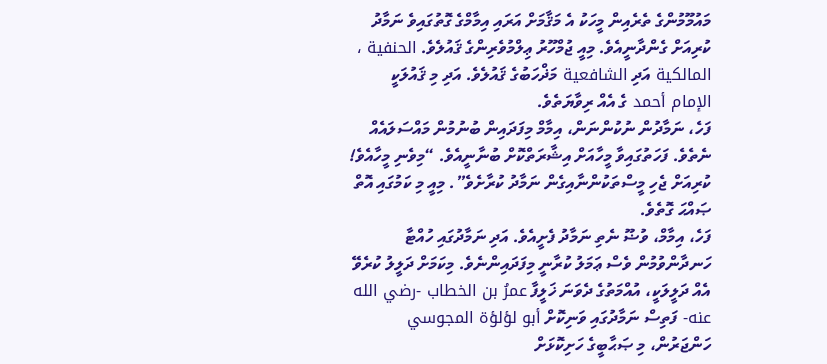މައުމޫމުންގެ ތެރެއިން މީހަކު އެ މަޤާމަށް އަރައި އިމާމްގެ ގޮތުގައިވެ ނަމާދު ކުރިއަށް ގެންދާނީއެވެ. މިއީ ޖުމްހޫރު ޢިލްމުވެރިންގެ ޤައުލެވެ. الحنفية ، المالكية އަދި الشافعية މަޛްހަބުގެ ޤައުލެވެ. އަދި މި ޤައުލަކީ الإمام أحمد ގެ އެއް ރިވާޔަތެވެ.
ފަހެ، ނަމާދުން ނުކުންނަން، އިމާމް މިފަދައިން ބުނުމުން މައްސަލައެއް ނެތެވެ. ފަހަތުގައިވާ މީހާއަށް އިޝާރަތްކޮށް ބުނާނީއެވެ. “މިވެނި މީހާއެވެ! ކުރިއަށް ޖެހި މީސްތަކުންނާއިގެން ނަމާދު ކުރާށެވެ”. މިއީ މި ކަމުގައި އޮތް ޞައްޙަ ގޮތެވެ.
ފަހެ، އިމާމް، ވުޟޫ ނެތި ނަމާދު ފެށީއެވެ. އަދި ނަމާދުގައި ހުއްޓާ ހަނދާންވުމުން ވެސް ޢަމަލު ކުރާނީ މިފަދައިންނެވެ. މިކަމަށް ދަލީލު ކުރެވޭ އެއް ދަލީލަކީ، އުއްމަތުގެ ދެވަނަ ޚަލީފާ عمرُ بن الخطاب -رضي الله عنه- ފަތިސް ނަމާދުގައި ވަނިކޮށް أبو لؤلؤة المجوسي ހަންޖަރުން، މި ޞަޙާބީގެ ހަށިކޮޅަށް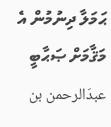ޙަމަލާ ދިނުމުން އެ މަޤާމަށް ޞަޙާބީ عبدَالرحمن بن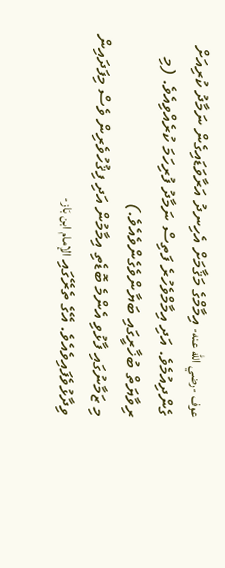عوف -رضي الله عنه- އިމާމްގެ މަޤާމަށް އެހިނދު އަރާވަޑައިގެން ނަމާދު ކުރިއަށް ގެންދިއުމެވެ. އަދި އިމާމްވެހުރެ ފަތިސް ނަމާދު ފުރިހަމަ ކުރެއްވިއެވެ. (މި ރިވާޔަތް ބުޚާރީގައި ބަޔާންވެގެންވެއެވެ.)
މި ޒަމާނުގައި ފާޅުވި އެންމެ ބޮޑެތި އިމާމުން އަދި ފިޤުހުވެރިން ވެސް މިފަދައިން ވިދާޅުވެފައިވެއެވެ. އޭގެ ތެރޭގައި الإمام ابن بَاز-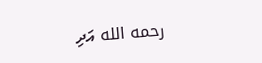رحمه الله އަދި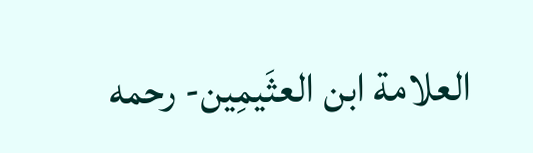العلامة ابن العثَيمِين- رحمه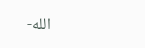الله-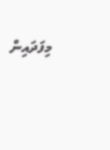މިފަދައިން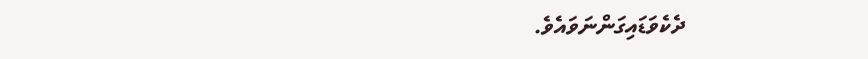ދެކެވަޑައިގަންނަވައެވެ.